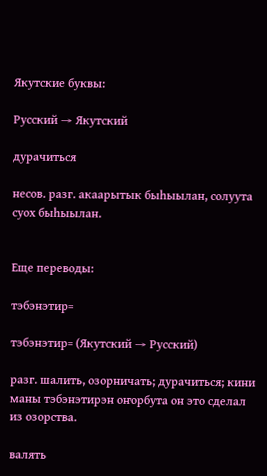Якутские буквы:

Русский → Якутский

дурачиться

несов. разг. акаарытык быһыылан, солуута суох быһыылан.


Еще переводы:

тэбэнэтир=

тэбэнэтир= (Якутский → Русский)

разг. шалить, озорничать; дурачиться; кини маны тэбэнэтирэн оҥорбута он это сделал из озорства.

валять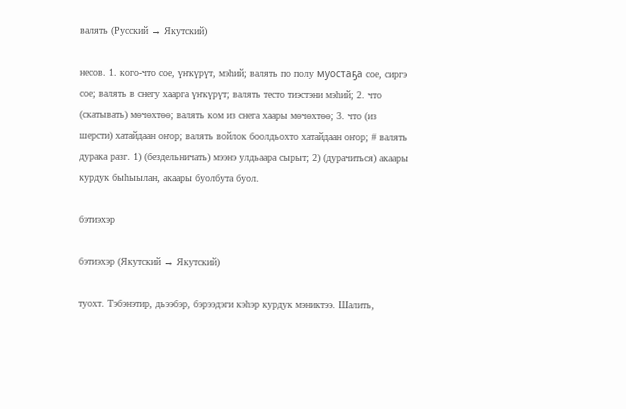валять (Русский → Якутский)

несов. 1. кого-что сое, үҥкүрүт, мэһий; валять по полу муостаҕа сое, сиргэ сое; валять в снегу хаарга үҥкүрүт; валять тесто тиэстэни мэһий; 2. что (скатывать) мөчөхтөө; валять ком из снега хаары мөчөхтөө; 3. что (из шерсти) хатайдаан оҥор; валять войлок боолдьохто хатайдаан оҥор; # валять дурака разг. 1) (бездельничать) мээнэ улдьаара сырыт; 2) (дурачиться) акаары курдук быһыылан, акаары буолбута буол.

бэтиэхэр

бэтиэхэр (Якутский → Якутский)

туохт. Тэбэнэтир, дьээбэр, бэрээдэги кэһэр курдук мэниктээ. Шалить,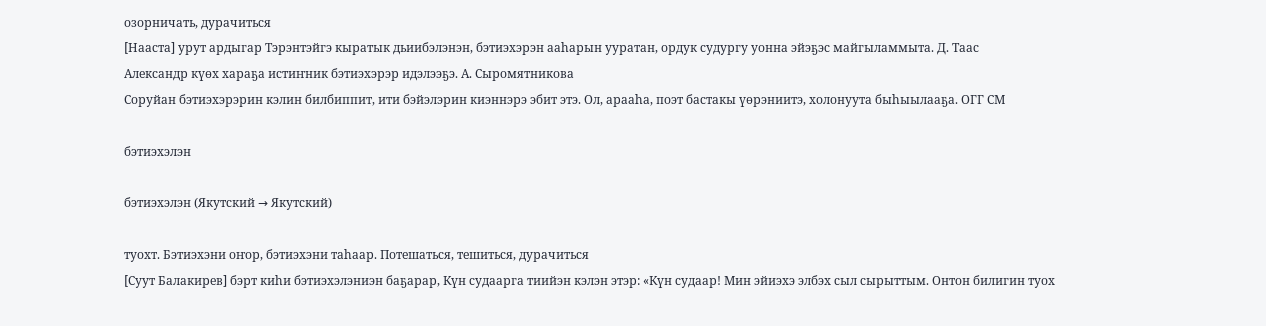озорничать, дурачиться
[Нааста] урут ардыгар Тэрэнтэйгэ кыратык дьиибэлэнэн, бэтиэхэрэн ааһарын ууратан, ордук судургу уонна эйэҕэс майгыламмыта. Д. Таас
Александр күөх хараҕа истиҥник бэтиэхэрэр идэлээҕэ. А. Сыромятникова
Соруйан бэтиэхэрэрин кэлин билбиппит, ити бэйэлэрин киэннэрэ эбит этэ. Ол, арааһа, поэт бастакы үөрэниитэ, холонуута быһыылааҕа. ОГГ СМ

бэтиэхэлэн

бэтиэхэлэн (Якутский → Якутский)

туохт. Бэтиэхэни оҥор, бэтиэхэни таһаар. Потешаться, тешиться, дурачиться
[Суут Балакирев] бэрт киһи бэтиэхэлэниэн баҕарар, Күн судаарга тиийэн кэлэн этэр: «Күн судаар! Мин эйиэхэ элбэх сыл сырыттым. Онтон билигин туох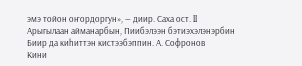эмэ тойон оҥордоргун», — диир. Саха ост. II
Арыгылаан айманарбын, Пиибэлээн бэтиэхэлэнэрбин Биир да киһиттэн кистээбэппин. А. Софронов
Кини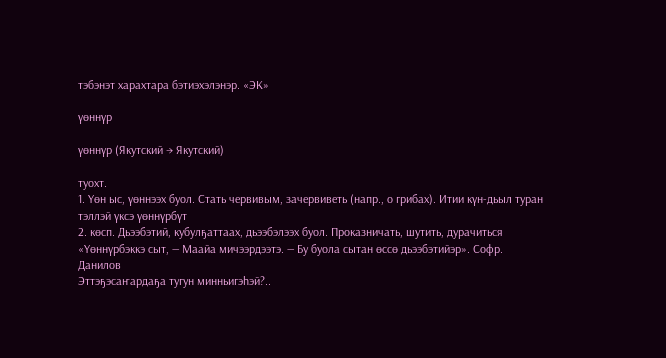тэбэнэт харахтара бэтиэхэлэнэр. «ЭК»

үөннүр

үөннүр (Якутский → Якутский)

туохт.
1. Үөн ыс, үөннээх буол. Стать червивым, зачервиветь (напр., о грибах). Итии күн-дьыл туран тэллэй үксэ үөннүрбүт
2. көсп. Дьээбэтий, кубулҕаттаах, дьээбэлээх буол. Проказничать, шутить, дурачиться
«Үөннүрбэккэ сыт, — Маайа мичээрдээтэ. — Бу буола сытан өссө дьээбэтийэр». Софр. Данилов
Эттэҕэсаҥардаҕа тугун минньигэһэй?..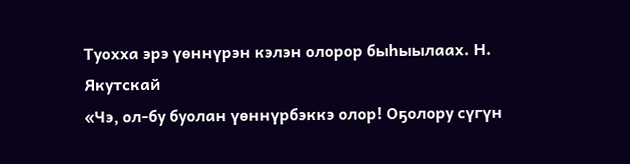Туохха эрэ үөннүрэн кэлэн олорор быһыылаах. Н. Якутскай
«Чэ, ол-бу буолан үөннүрбэккэ олор! Оҕолору сүгүн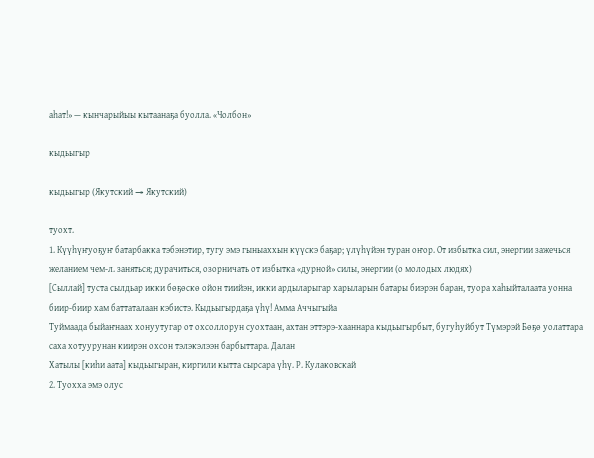аһат!» — кынчарыйыы кытаанаҕа буолла. «Чолбон»

кыдьыгыр

кыдьыгыр (Якутский → Якутский)

туохт.
1. Күүһүҥуоҕуҥ батарбакка тэбэнэтир, тугу эмэ гыныаххын күүскэ баҕар; үлүһүйэн туран оҥор. От избытка сил, энергии зажечься желанием чем-л. заняться; дурачиться, озорничать от избытка «дурной» силы, энергии (о молодых людях)
[Сыллай] туста сылдьар икки бөҕөскө ойон тиийэн, икки ардыларыгар харыларын батары биэрэн баран, туора хаһыйталаата уонна биир-биир хам баттаталаан кэбистэ. Кыдьыгырдаҕа үһү! Амма Аччыгыйа
Туймаада быйаҥнаах хонуутугар от охсоллорун суохтаан, ахтан эттэрэ-хааннара кыдьыгырбыт, бугуһуйбут Түмэрэй Бөҕө уолаттара саха хотуурунан киирэн охсон тэлэкэлээн барбыттара. Далан
Хатылы [киһи аата] кыдьыгыран, киргили кытта сырсара үһү. Р. Кулаковскай
2. Туохха эмэ олус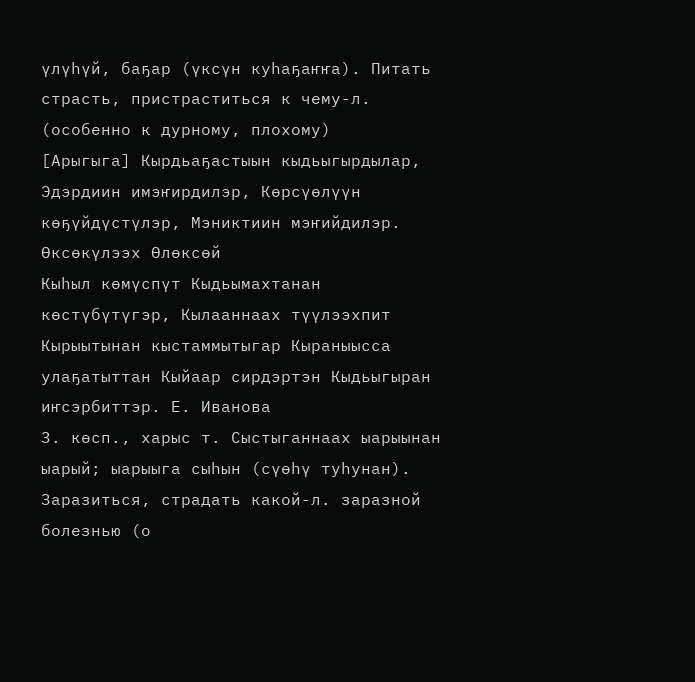үлүһүй, баҕар (үксүн куһаҕаҥҥа). Питать страсть, пристраститься к чему-л. (особенно к дурному, плохому)
[Арыгыга] Кырдьаҕастыын кыдьыгырдылар, Эдэрдиин имэҥирдилэр, Көрсүөлүүн көҕүйдүстүлэр, Мэниктиин мэҥийдилэр. Өксөкүлээх Өлөксөй
Кыһыл көмүспүт Кыдьымахтанан көстүбүтүгэр, Кылааннаах түүлээхпит Кырыытынан кыстаммытыгар Кыраныысса улаҕатыттан Кыйаар сирдэртэн Кыдьыгыран иҥсэрбиттэр. Е. Иванова
3. көсп., харыс т. Сыстыганнаах ыарыынан ыарый; ыарыыга сыһын (сүөһү туһунан). Заразиться, страдать какой-л. заразной болезнью (о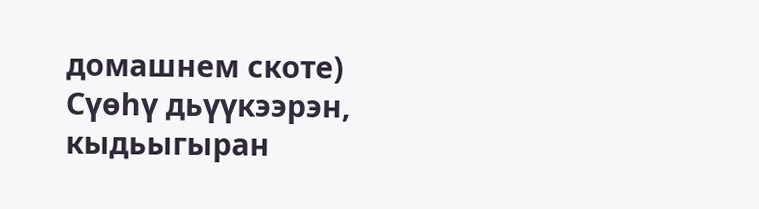домашнем скоте)
Сүөһү дьүүкээрэн, кыдьыгыран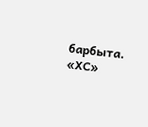барбыта. «ХС»